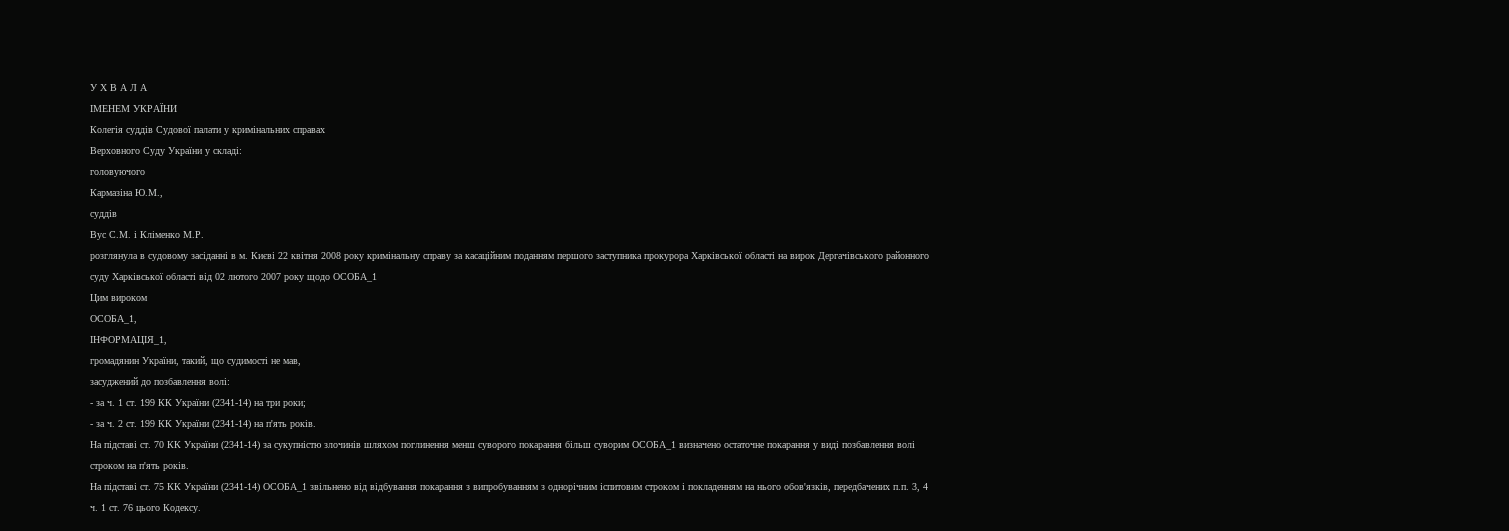У Х В А Л А
IМЕНЕМ УКРАЇНИ
Колегія суддів Судової палати у кримінальних справах
Верховного Суду України у складі:
головуючого
Кармазіна Ю.М.,
суддів
Вус С.М. і Кліменко М.Р.
розглянула в судовому засіданні в м. Києві 22 квітня 2008 року кримінальну справу за касаційним поданням першого заступника прокурора Харківської області на вирок Дергачівського районного суду Харківської області від 02 лютого 2007 року щодо ОСОБА_1
Цим вироком
ОСОБА_1,
IНФОРМАЦIЯ_1,
громадянин України, такий, що судимості не мав,
засуджений до позбавлення волі:
- за ч. 1 ст. 199 КК України (2341-14) на три роки;
- за ч. 2 ст. 199 КК України (2341-14) на п'ять років.
На підставі ст. 70 КК України (2341-14) за сукупністю злочинів шляхом поглинення менш суворого покарання більш суворим ОСОБА_1 визначено остаточне покарання у виді позбавлення волі строком на п'ять років.
На підставі ст. 75 КК України (2341-14) ОСОБА_1 звільнено від відбування покарання з випробуванням з однорічним іспитовим строком і покладенням на нього обов'язків, передбачених п.п. 3, 4 ч. 1 ст. 76 цього Кодексу.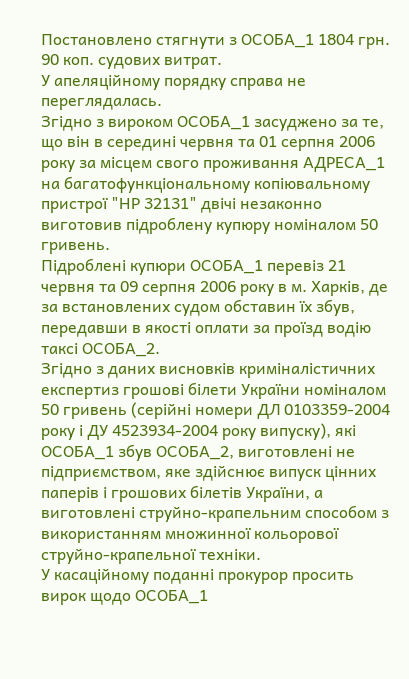Постановлено стягнути з ОСОБА_1 1804 грн. 90 коп. судових витрат.
У апеляційному порядку справа не переглядалась.
Згідно з вироком ОСОБА_1 засуджено за те, що він в середині червня та 01 серпня 2006 року за місцем свого проживання АДРЕСА_1 на багатофункціональному копіювальному пристрої "НР 32131" двічі незаконно виготовив підроблену купюру номіналом 50 гривень.
Підроблені купюри ОСОБА_1 перевіз 21 червня та 09 серпня 2006 року в м. Харків, де за встановлених судом обставин їх збув, передавши в якості оплати за проїзд водію таксі ОСОБА_2.
Згідно з даних висновків криміналістичних експертиз грошові білети України номіналом 50 гривень (серійні номери ДЛ 0103359-2004 року і ДУ 4523934-2004 року випуску), які ОСОБА_1 збув ОСОБА_2, виготовлені не підприємством, яке здійснює випуск цінних паперів і грошових білетів України, а виготовлені струйно-крапельним способом з використанням множинної кольорової струйно-крапельної техніки.
У касаційному поданні прокурор просить вирок щодо ОСОБА_1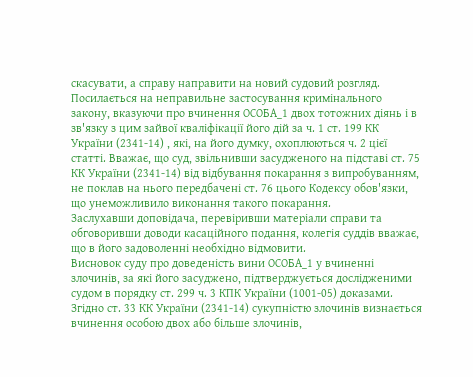скасувати, а справу направити на новий судовий розгляд. Посилається на неправильне застосування кримінального закону, вказуючи про вчинення ОСОБА_1 двох тотожних діянь і в зв'язку з цим зайвої кваліфікації його дій за ч. 1 ст. 199 КК України (2341-14) , які, на його думку, охоплюються ч. 2 цієї статті. Вважає, що суд, звільнивши засудженого на підставі ст. 75 КК України (2341-14) від відбування покарання з випробуванням, не поклав на нього передбачені ст. 76 цього Кодексу обов'язки, що унеможливило виконання такого покарання.
Заслухавши доповідача, перевіривши матеріали справи та обговоривши доводи касаційного подання, колегія суддів вважає, що в його задоволенні необхідно відмовити.
Висновок суду про доведеність вини ОСОБА_1 у вчиненні злочинів, за які його засуджено, підтверджується дослідженими судом в порядку ст. 299 ч. 3 КПК України (1001-05) доказами.
Згідно ст. 33 КК України (2341-14) сукупністю злочинів визнається вчинення особою двох або більше злочинів,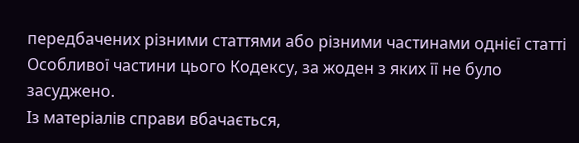передбачених різними статтями або різними частинами однієї статті Особливої частини цього Кодексу, за жоден з яких її не було засуджено.
Iз матеріалів справи вбачається,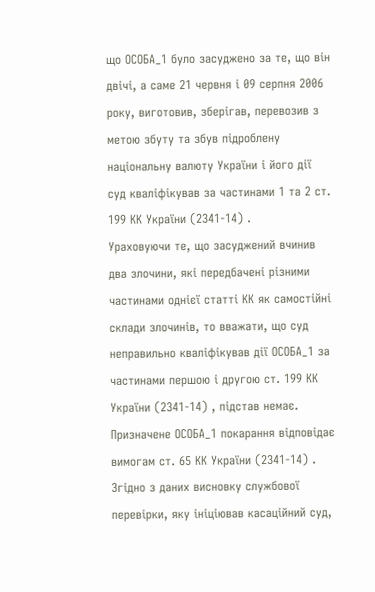що ОСОБА_1 було засуджено за те, що він двічі, а саме 21 червня і 09 серпня 2006 року, виготовив, зберігав, перевозив з метою збуту та збув підроблену національну валюту України і його дії суд кваліфікував за частинами 1 та 2 ст. 199 КК України (2341-14) .
Ураховуючи те, що засуджений вчинив два злочини, які передбачені різними частинами однієї статті КК як самостійні склади злочинів, то вважати, що суд неправильно кваліфікував дії ОСОБА_1 за частинами першою і другою ст. 199 КК України (2341-14) , підстав немає.
Призначене ОСОБА_1 покарання відповідає вимогам ст. 65 КК України (2341-14) .
Згідно з даних висновку службової перевірки, яку ініціював касаційний суд,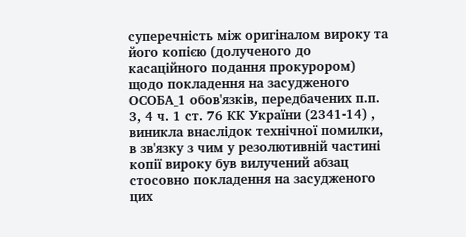суперечність між оригіналом вироку та його копією (долученого до касаційного подання прокурором) щодо покладення на засудженого ОСОБА_1 обов'язків, передбачених п.п. 3, 4 ч. 1 ст. 76 КК України (2341-14) , виникла внаслідок технічної помилки, в зв'язку з чим у резолютивній частині копії вироку був вилучений абзац стосовно покладення на засудженого цих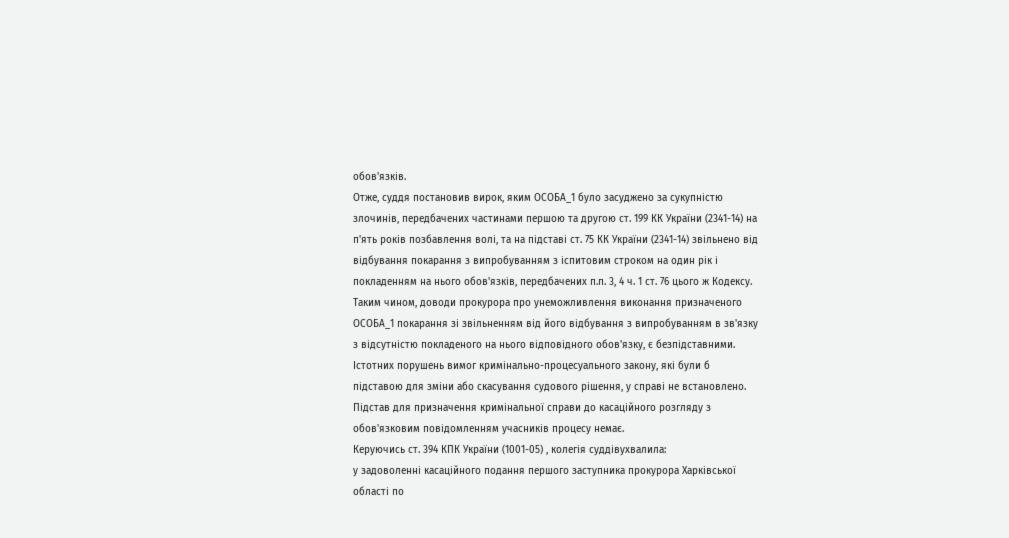обов'язків.
Отже, суддя постановив вирок, яким ОСОБА_1 було засуджено за сукупністю злочинів, передбачених частинами першою та другою ст. 199 КК України (2341-14) на п'ять років позбавлення волі, та на підставі ст. 75 КК України (2341-14) звільнено від відбування покарання з випробуванням з іспитовим строком на один рік і покладенням на нього обов'язків, передбачених п.п. 3, 4 ч. 1 ст. 76 цього ж Кодексу.
Таким чином, доводи прокурора про унеможливлення виконання призначеного ОСОБА_1 покарання зі звільненням від його відбування з випробуванням в зв'язку з відсутністю покладеного на нього відповідного обов'язку, є безпідставними.
Iстотних порушень вимог кримінально-процесуального закону, які були б підставою для зміни або скасування судового рішення, у справі не встановлено.
Підстав для призначення кримінальної справи до касаційного розгляду з обов'язковим повідомленням учасників процесу немає.
Керуючись ст. 394 КПК України (1001-05) , колегія суддівухвалила:
у задоволенні касаційного подання першого заступника прокурора Харківської області по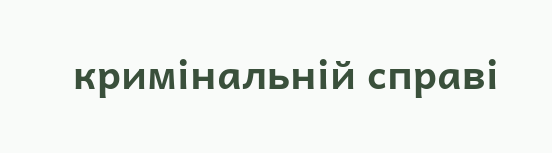кримінальній справі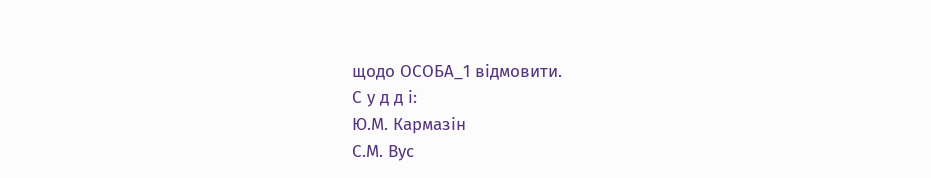щодо ОСОБА_1 відмовити.
С у д д і:
Ю.М. Кармазін
С.М. Вус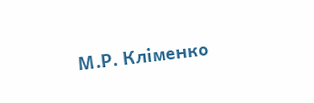М.Р. Кліменко